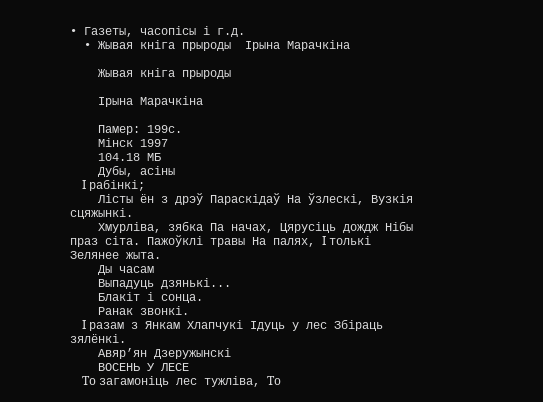• Газеты, часопісы і г.д.
  • Жывая кніга прыроды  Ірына Марачкіна

    Жывая кніга прыроды

    Ірына Марачкіна

    Памер: 199с.
    Мінск 1997
    104.18 МБ
    Дубы, асіны
    I рабінкі;
    Лісты ён з дрэў Параскідаў На ўзлескі, Вузкія сцяжынкі.
    Хмурліва, зябка Па начах, Цярусіць дождж Нібы праз сіта. Пажоўклі травы На палях, I толькі Зелянее жыта.
    Ды часам
    Выпадуць дзянькі...
    Блакіт і сонца.
    Ранак звонкі.
    I разам з Янкам Хлапчукі Ідуць у лес Збіраць зялёнкі.
    Авяр’ян Дзеружынскі
    ВОСЕНЬ У ЛЕСЕ
    To загамоніць лес тужліва, To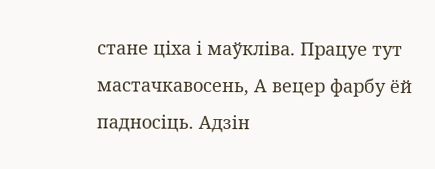стане ціха і маўкліва. Працуе тут мастачкавосень, А вецер фарбу ёй падносіць. Адзін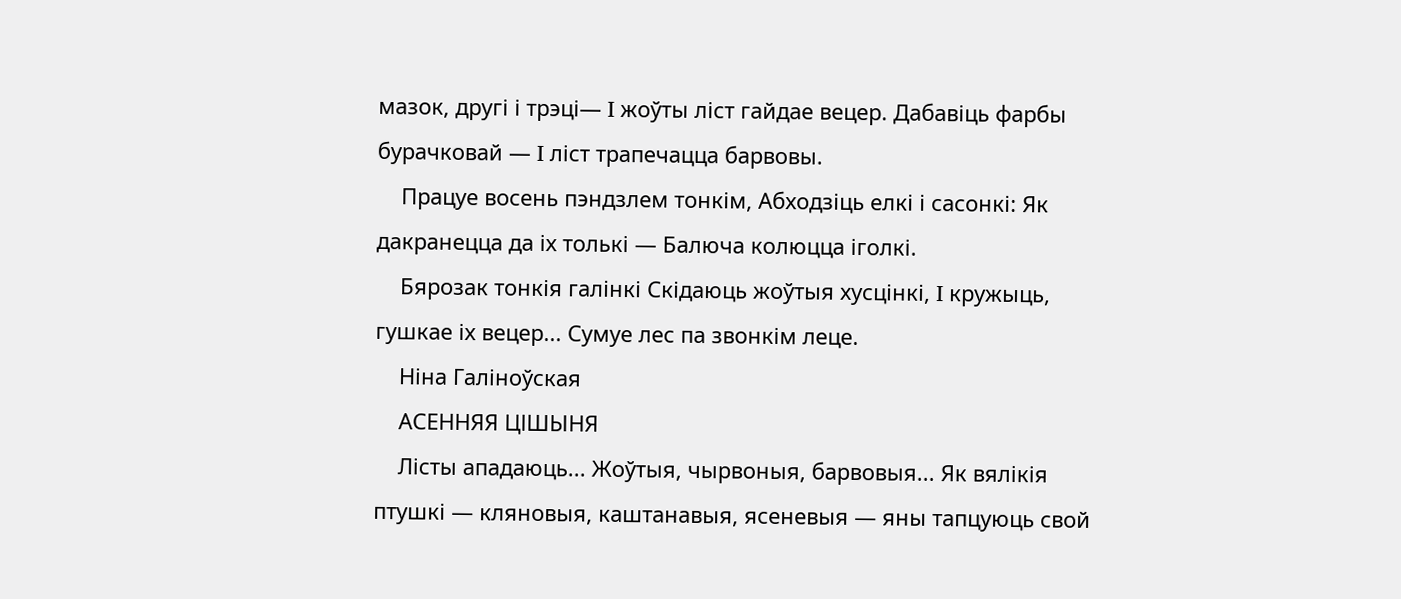мазок, другі і трэці— I жоўты ліст гайдае вецер. Дабавіць фарбы бурачковай — I ліст трапечацца барвовы.
    Працуе восень пэндзлем тонкім, Абходзіць елкі і сасонкі: Як дакранецца да іх толькі — Балюча колюцца іголкі.
    Бярозак тонкія галінкі Скідаюць жоўтыя хусцінкі, I кружыць, гушкае іх вецер... Сумуе лес па звонкім леце.
    Ніна Галіноўская
    АСЕННЯЯ ЦІШЫНЯ
    Лісты ападаюць... Жоўтыя, чырвоныя, барвовыя... Як вялікія птушкі — кляновыя, каштанавыя, ясеневыя — яны тапцуюць свой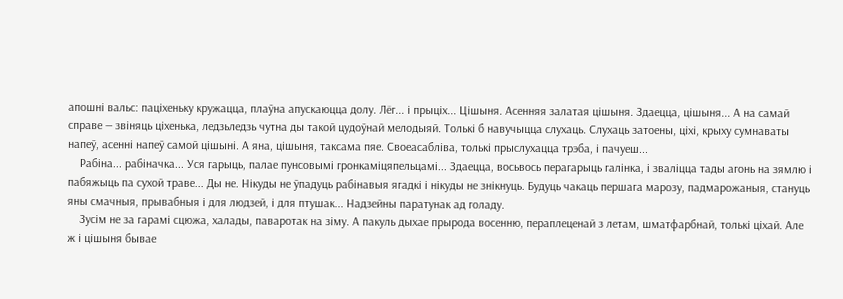апошні вальс: паціхеньку кружацца, плаўна апускаюцца долу. Лёг... і прыціх... Цішыня. Асенняя залатая цішыня. Здаецца, цішыня... А на самай справе — звіняць ціхенька, ледзьледзь чутна ды такой цудоўнай мелодыяй. Толькі б навучыцца слухаць. Слухаць затоены, ціхі, крыху сумнаваты напеў, асенні напеў самой цішыні. А яна, цішыня, таксама пяе. Своеасабліва, толькі прыслухацца трэба, і пачуеш...
    Рабіна... рабіначка... Уся гарыць, палае пунсовымі гронкаміцяпельцамі... Здаецца, восьвось перагарыць галінка, і зваліцца тады агонь на зямлю і пабяжыць па сухой траве... Ды не. Нікуды не ўпадуць рабінавыя ягадкі і нікуды не знікнуць. Будуць чакаць першага марозу, падмарожаныя, стануць яны смачныя, прывабныя і для людзей, і для птушак... Надзейны паратунак ад голаду.
    Зусім не за гарамі сцюжа, халады, паваротак на зіму. А пакуль дыхае прырода восенню, пераплеценай з летам, шматфарбнай, толькі ціхай. Але ж і цішыня бывае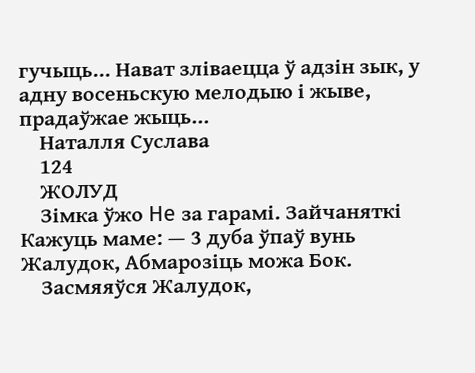гучыць... Нават зліваецца ў адзін зык, у адну восеньскую мелодыю і жыве, прадаўжае жыць...
    Наталля Суслава
    124
    ЖОЛУД
    Зімка ўжо He за гарамі. Зайчаняткі Кажуць маме: — 3 дуба ўпаў вунь Жалудок, Абмарозіць можа Бок.
    Засмяяўся Жалудок,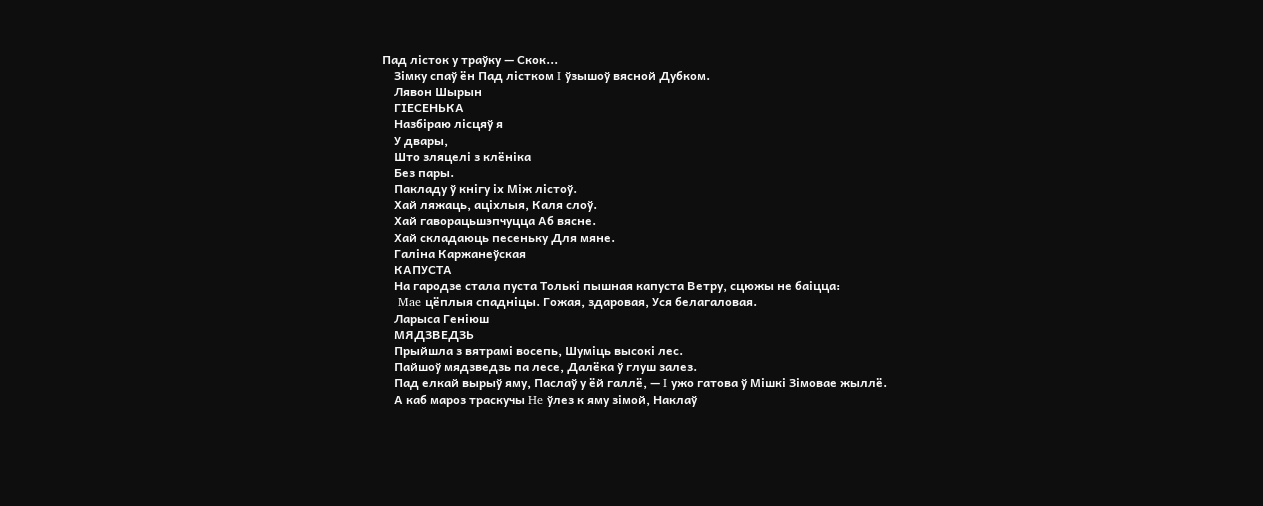Пад лісток у траўку — Скок...
    Зімку спаў ён Пад лістком I ўзышоў вясной Дубком.
    Лявон Шырын
    ГІЕСЕНЬКА
    Назбіраю лісцяў я
    У двары,
    Што зляцелі з клёніка
    Без пары.
    Пакладу ў кнігу іх Між лістоў.
    Хай ляжаць, аціхлыя, Каля слоў.
    Хай гаворацьшэпчуцца Аб вясне.
    Хай складаюць песеньку Для мяне.
    Галіна Каржанеўская
    КАПУСТА
    На гародзе стала пуста Толькі пышная капуста Ветру, сцюжы не баіцца:
    Mae цёплыя спадніцы. Гожая, здаровая, Уся белагаловая.
    Ларыса Геніюш
    МЯДЗВЕДЗЬ
    Прыйшла з вятрамі восепь, Шуміць высокі лес.
    Пайшоў мядзведзь па лесе, Далёка ў глуш залез.
    Пад елкай вырыў яму, Паслаў у ёй галлё, — I ужо гатова ў Мішкі Зімовае жыллё.
    А каб мароз траскучы He ўлез к яму зімой, Наклаў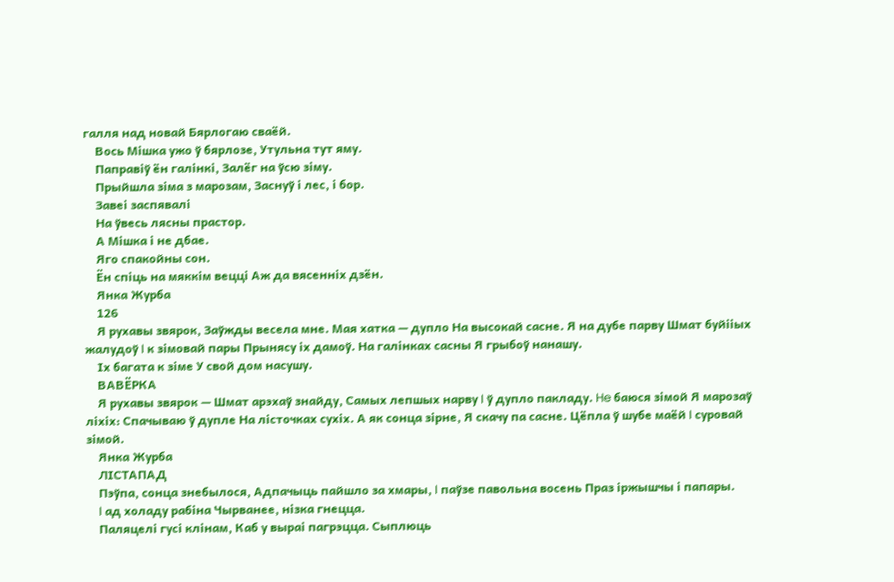галля над новай Бярлогаю сваёй.
    Вось Мішка ужо ў бярлозе, Утульна тут яму.
    Паправіў ён галінкі, Залёг на ўсю зіму.
    Прыйшла зіма з марозам, Заснуў і лес, і бор.
    Завеі заспявалі
    На ўвесь лясны прастор.
    А Мішка і не дбае.
    Яго спакойны сон.
    Ён спіць на мяккім вецці Аж да вясенніх дзён.
    Янка Журба
    126
    Я рухавы звярок, Заўжды весела мне. Мая хатка — дупло На высокай сасне. Я на дубе парву Шмат буйііых жалудоў I к зімовай пары Прынясу іх дамоў. На галінках сасны Я грыбоў нанашу.
    Іх багата к зіме У свой дом насушу.
    ВАВЁРКА
    Я рухавы звярок — Шмат арэхаў знайду, Самых лепшых нарву I ў дупло пакладу. He баюся зімой Я марозаў ліхіх: Спачываю ў дупле На лісточках сухіх. А як сонца зірне, Я скачу па сасне. Цёпла ў шубе маёй I суровай зімой.
    Янка Журба
    ЛІСТАПАД
    Пэўпа, сонца знебылося, Адпачыць пайшло за хмары, I паўзе павольна восень Праз іржышчы і папары.
    I ад холаду рабіна Чырванее, нізка гнецца.
    Паляцелі гусі клінам, Каб у выраі пагрэцца. Сыплюць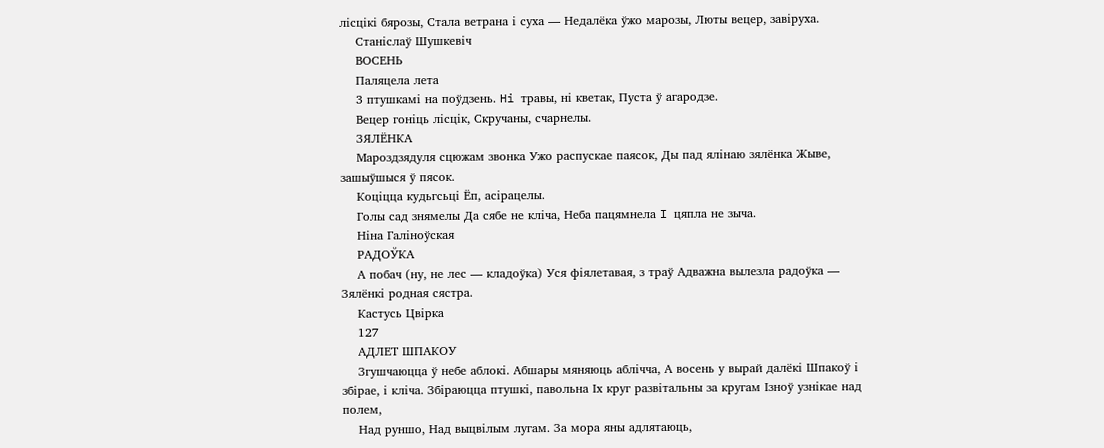лісцікі бярозы, Стала ветрана і суха — Недалёка ўжо марозы, Люты вецер, завіруха.
    Станіслаў Шушкевіч
    ВОСЕНЬ
    Паляцела лета
    3 птушкамі на поўдзень. Hi травы, ні кветак, Пуста ў агародзе.
    Вецер гоніць лісцік, Скручаны, счарнелы.
    ЗЯЛЁНКА
    Мароздзядуля сцюжам звонка Ужо распускае паясок, Ды пад ялінаю зялёнка Жыве, зашыўшыся ў пясок.
    Коціцца кудьгсьці Ёп, асірацелы.
    Голы сад знямелы Да сябе не кліча, Неба пацямнела I цяпла не зыча.
    Ніна Галіноўская
    РАДОЎКА
    А побач (ну, не лес — кладоўка) Уся фіялетавая, з траў Адважна вылезла радоўка — Зялёнкі родная сястра.
    Кастусь Цвірка
    127
    АДЛЕТ ШПАКОУ
    Згушчаюцца ў небе аблокі. Абшары мяняюць аблічча, А восень у вырай далёкі Шпакоў і збірае, і кліча. Збіраюцца птушкі, павольна Іх круг развітальны за кругам Ізноў узнікае над полем,
    Над руншо, Над выцвілым лугам. За мора яны адлятаюць,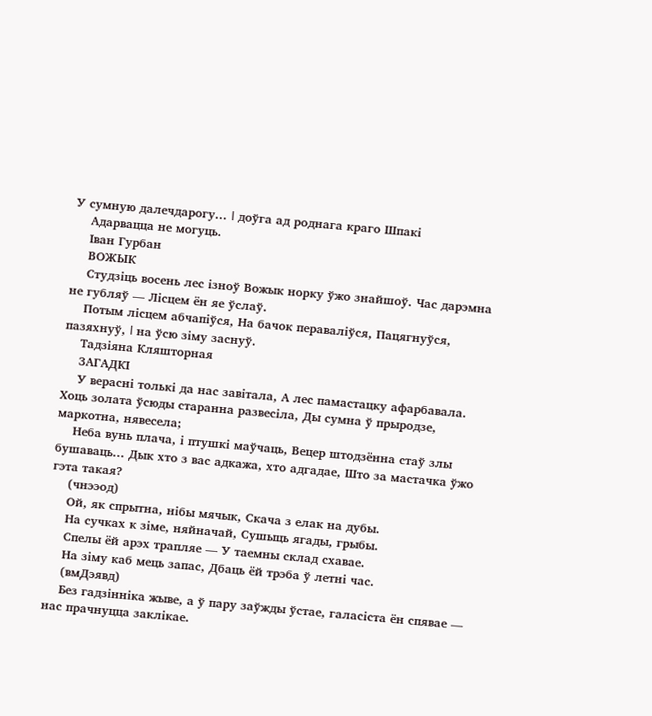У сумную далечдарогу... I доўга ад роднага краго Шпакі
    Адарвацца не могуць.
    Іван Гурбан
    ВОЖЫК
    Студзіць восень лес ізноў Вожык норку ўжо знайшоў. Час дарэмна не губляў — Лісцем ён яе ўслаў.
    Потым лісцем абчапіўся, На бачок пераваліўся, Пацягнуўся, пазяхнуў, I на ўсю зіму заснуў.
    Тадзіяна Кляшторная
    ЗАГАДКІ
    У верасні толькі да нас завітала, А лес памастацку афарбавала. Хоць золата ўсюды старанна развесіла, Ды сумна ў прыродзе, маркотна, нявесела;
    Неба вунь плача, і птушкі маўчаць, Вецер штодзённа стаў злы бушаваць... Дык хто з вас адкажа, хто адгадае, Што за мастачка ўжо гэта такая?
    (чнээод)
    Ой, як спрытна, нібы мячык, Скача з елак на дубы.
    На сучках к зіме, няйначай, Сушыць ягады, грыбы.
    Спелы ёй арэх трапляе — У таемны склад схавае.
    На зіму каб мець запас, Дбаць ёй трэба ў летні час.
    (вмДэявд)
    Без гадзінніка жыве, а ў пару заўжды ўстае, галасіста ён спявае — нас прачнуцца заклікае.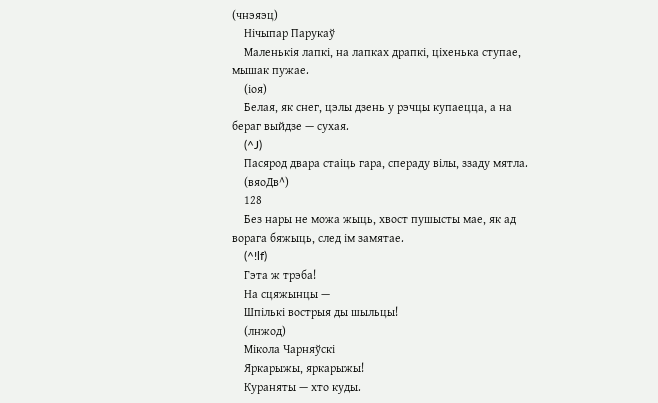(чнэяэц)
    Нічыпар Парукаў
    Маленькія лапкі, на лапках драпкі, ціхенька ступае, мышак пужае.
    (іоя)
    Белая, як снег, цэлы дзень у рэчцы купаецца, а на бераг выйдзе — сухая.
    (^J)
    Пасярод двара стаіць гара, спераду вілы, ззаду мятла.
    (вяоДв^)
    128
    Без нары не можа жыць, хвост пушысты мае, як ад ворага бяжыць, след ім замятае.
    (^!lf)
    Гэта ж трэба!
    На сцяжынцы —
    Шпількі вострыя ды шыльцы!
    (лнжод)
    Мікола Чарняўскі
    Яркарыжы, яркарыжы!
    Кураняты — хто куды.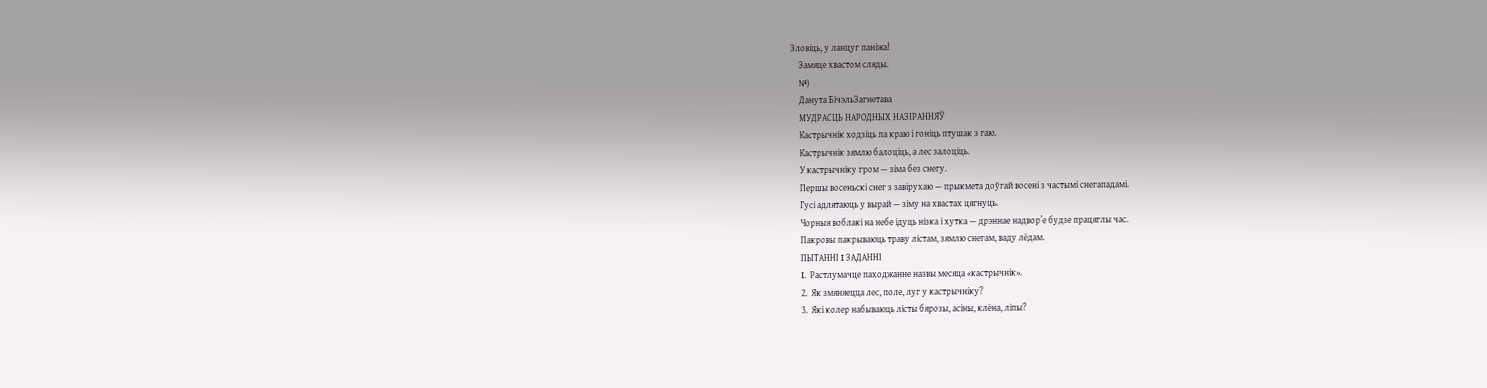Зловіць, у ланцуг паніжа!
    Замяце хвастом сляды.
    №)
    Данута БічэльЗагнетава
    МУДРАСЦЬ НАРОДНЫХ НАЗІРАННЯЎ
    Кастрычнік ходзіць па краю і гоніць птушак з гаю.
    Кастрычнік зямлю балоціць, а лес залоціць.
    У кастрычніку гром — зіма без снегу.
    Першы восеньскі снег з завірухаю — прыкмета доўгай восені з частымі снегападамі.
    Гусі адлятаюць у вырай — зіму на хвастах цягнуць.
    Чорныя воблакі на небе ідуць нізка і хутка — дрэннае надвор’е будзе працяглы час.
    Пакровы пакрываюць траву лістам, зямлю снегам, ваду лёдам.
    ПЫТАННІ I ЗАДАННІ
    I.  Растлумачце паходжанне назвы месяца «кастрычнік».
    2.  Як змяняецца лес, поле, луг у кастрычніку?
    3.  Які колер набываюць лісты бярозы, асіны, клёна, ліпы?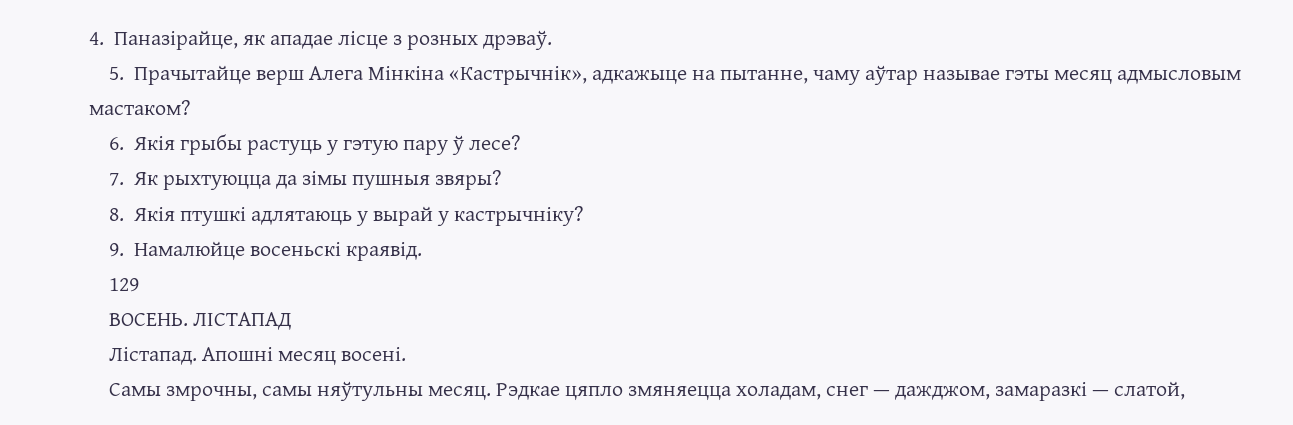4.  Паназірайце, як ападае лісце з розных дрэваў.
    5.  Прачытайце верш Алега Мінкіна «Кастрычнік», адкажыце на пытанне, чаму аўтар называе гэты месяц адмысловым мастаком?
    6.  Якія грыбы растуць у гэтую пару ў лесе?
    7.  Як рыхтуюцца да зімы пушныя звяры?
    8.  Якія птушкі адлятаюць у вырай у кастрычніку?
    9.  Намалюйце восеньскі краявід.
    129
    ВОСЕНЬ. ЛІСТАПАД
    Лістапад. Апошні месяц восені.
    Самы змрочны, самы няўтульны месяц. Рэдкае цяпло змяняецца холадам, снег — дажджом, замаразкі — слатой,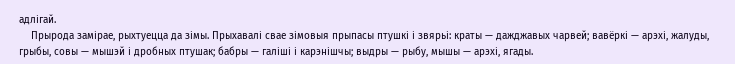адлігай.
    Прырода замірае, рыхтуецца да зімы. Прыхавалі свае зімовыя прыпасы птушкі і звярьі: краты — дажджавых чарвей; вавёркі — арэхі, жалуды, грыбы, совы — мышэй і дробных птушак; бабры — галіші і карэнішчы; выдры — рыбу, мышы — арэхі, ягады.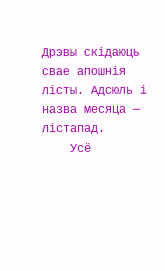Дрэвы скідаюць свае апошнія лісты. Адсюль і назва месяца — лістапад.
    Усё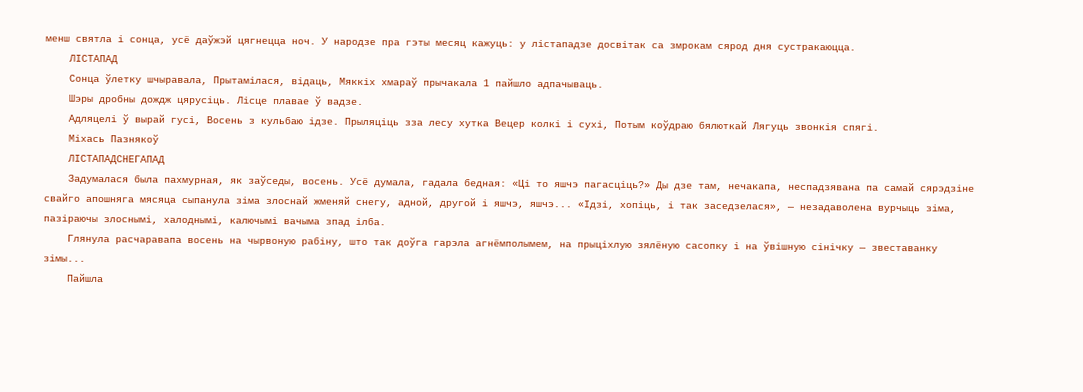менш святла і сонца, усё даўжэй цягнецца ноч. У народзе пра гэты месяц кажуць: у лістападзе досвітак са змрокам сярод дня сустракаюцца.
    ЛІСТАПАД
    Сонца ўлетку шчыравала, Прытамілася, відаць, Мяккіх хмараў прычакала 1 пайшло адпачываць.
    Шэры дробны дождж цярусіць. Лісце плавае ў вадзе.
    Адляцелі ў вырай гусі, Восень з кульбаю ідзе. Прыляціць зза лесу хутка Вецер колкі і сухі, Потым коўдраю бялюткай Лягуць звонкія спягі.
    Міхась Пазнякоў
    ЛІСТАПАДСНЕГАПАД
    Задумалася была пахмурная, як заўседы, восень. Усё думала, гадала бедная: «Ці то яшчэ пагасціць?» Ды дзе там, нечакапа, неспадзявана па самай сярэдзіне свайго апошняга мясяца сыпанула зіма злоснай жменяй снегу, адной, другой і яшчэ, яшчэ... «Ідзі, хопіць, і так заседзелася», — незадаволена вурчыць зіма, пазіраючы злоснымі, халоднымі, калючымі вачыма зпад ілба.
    Глянула расчаравапа восень на чырвоную рабіну, што так доўга гарэла агнёмполымем, на прыціхлую зялёную сасопку і на ўвішную сінічку — звеставанку зімы...
    Пайшла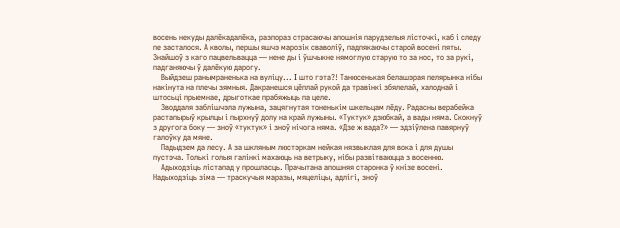восень некуды далёкадалёка, разпораз страсаючы апошнія парудзелыя лісточкі, каб і следу пе засталося. А кволы, першы яшчэ марозік сваволіў, падпякаючы старой восені пяты. Знайшоў з каго пацвельвацца — нене ды і ўшчыкне нямоглую старую то за нос, то за рукі, падганяючы ў далёкую дарогу.
    Выйдзеш ранымраненька на вуліцу... I што гэта?! Танюсенькая белашэрая пелярынка нібы накінута на плечы зямныя. Дакранешся цёплай рукой да травінкі збялелай, халоднай і штосьці прыемнае, дрыготкае прабяжыць па целе.
    Зводдаля заблішчэла лужына, зацягнутая тоненькім шкельцам лёду. Радасны верабейка растапырыў крылцы і пырхнуў долу на край лужыны. «Туктук» дзюбкай, а вады няма. Скокнуў з другога боку — зноў «туктук» і зноў нічога няма. «Дзе ж вада?» — здзіўлена павярнуў галоўку да мяне.
    Падыдзем да лесу. А за шкляным люстэркам нейкая нязвыклая для вока і для душы пустэча. Толькі голыя галінкі махаюць на ветрыку, нібы развітваюцца з восенню.
    Адыходзіць лістапад у прошласць. Прачытана апошняя старонка ў кнізе восені. Надыходзіць зіма — траскучыя маразы, мяцеліцы, адлігі, зноў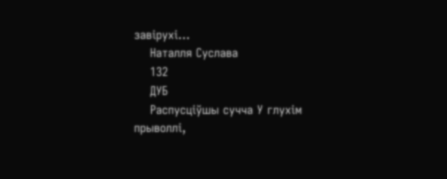завірухі...
    Наталля Суслава
    132
    ДУБ
    Распусціўшы сучча У глухім прыволлі,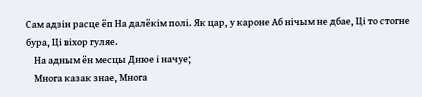Сам адзін расце ёп На далёкім полі. Як цар, у кароне Аб нічым не дбае, Ці то стогне бура, Ці віхор гуляе.
    На адным ён месцы Днюе і начуе;
    Многа казак знае, Многа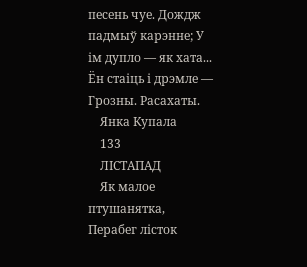песень чуе. Дождж падмыў карэнне; У ім дупло — як хата... Ён стаіць і дрэмле — Грозны. Расахаты.
    Янка Купала
    133
    ЛІСТАПАД
    Як малое птушанятка, Перабег лісток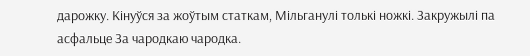дарожку. Кінуўся за жоўтым статкам, Мільганулі толькі ножкі. Закружылі па асфальце За чародкаю чародка.